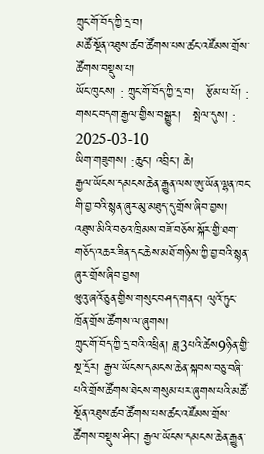ཀྲུང་གོ་བོད་ཀྱི་དྲ་བ།
མཚོ་སྔོན་འཐུས་ཚབ་ཚོགས་པས་ཚང་འཛོམས་གྲོས་ཚོགས་བསྡུས་པ།
ཡོང་ཁུངས། : ཀྲུང་གོ་བོད་ཀྱི་དྲ་བ།   རྩོམ་པ་པོ། : གསང་བདག་རྒྱལ་གྱིས་བསྒྱུར།   སྤེལ་དུས། : 2025-03-10
ཡིག་གཟུགས། :ཆུང་། འབྲིང་། ཆེ།
རྒྱལ་ཡོངས་དམངས་ཆེན་རྒྱུན་ལས་ཨུ་ཡོན་ལྷན་ཁང་གི་བྱ་བའི་སྙན་ཞུར་མུ་མཐུད་དུ་གྲོས་ཞིབ་བྱས།
འཐུས་མིའི་བཅའ་ཁྲིམས་བཟོ་བཅོས་སྐོར་གྱི་ཐག་གཅོད་འཆར་ཟིན་དང་ཆེས་མཐོ་གཉིས་ཀྱི་བྱ་བའི་སྙན་ཞུར་གྲོས་ཞིབ་བྱས།
ཝུའུ་ཞའོ་ཅུན་གྱིས་གསུང་བཤད་གནང་། ལུའོ་ཏུང་ཁྲོན་གྲོས་ཚོགས་ལ་ཞུགས།
ཀྲུང་གོ་བོད་ཀྱི་དྲ་བའི་འཕྲིན། ཟླ3པའི་ཚེས9ཉིན་གྱི་སྔ་དྲོར། རྒྱལ་ཡོངས་དམངས་ཆེན་སྐབས་བཅུ་བཞི་པའི་གྲོས་ཚོགས་ཐེངས་གསུམ་པར་ཞུགས་པའི་མཚོ་སྔོན་འཐུས་ཚབ་ཚོགས་པས་ཚང་འཛོམས་གྲོས་ཚོགས་བསྡུས་ཤིང་། རྒྱལ་ཡོངས་དམངས་ཆེན་རྒྱུན་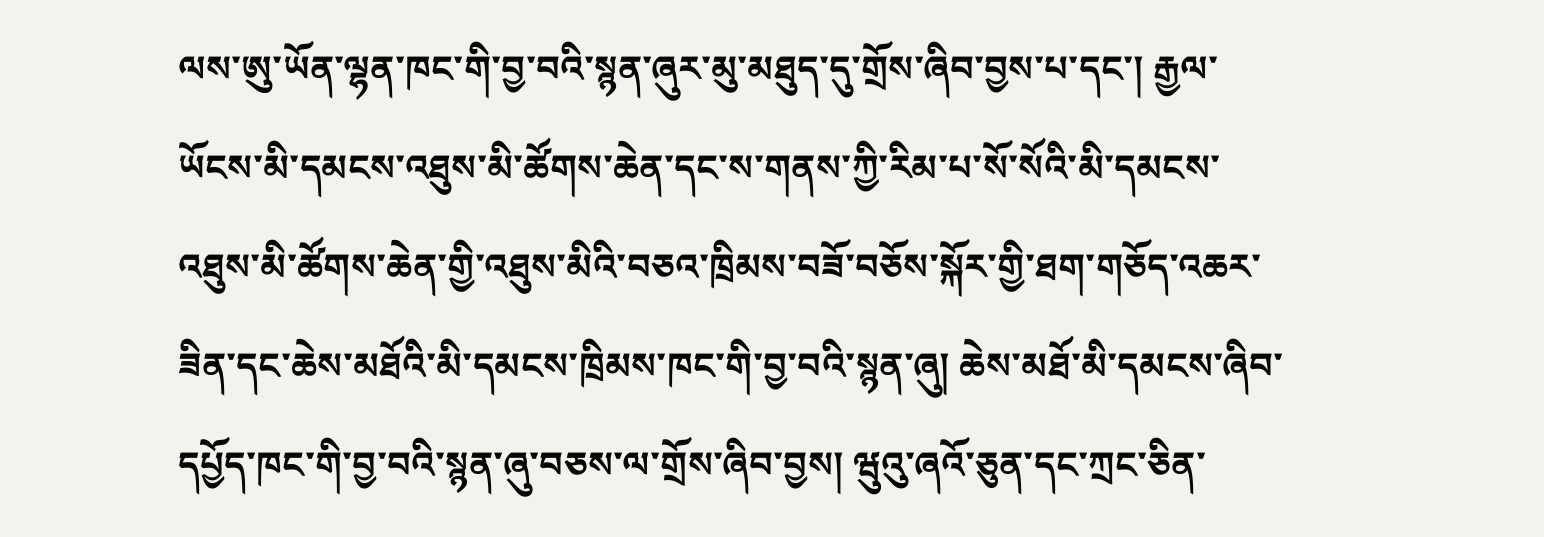ལས་ཨུ་ཡོན་ལྷན་ཁང་གི་བྱ་བའི་སྙན་ཞུར་མུ་མཐུད་དུ་གྲོས་ཞིབ་བྱས་པ་དང་། རྒྱལ་ཡོངས་མི་དམངས་འཐུས་མི་ཚོགས་ཆེན་དང་ས་གནས་ཀྱི་རིམ་པ་སོ་སོའི་མི་དམངས་འཐུས་མི་ཚོགས་ཆེན་གྱི་འཐུས་མིའི་བཅའ་ཁྲིམས་བཟོ་བཅོས་སྐོར་གྱི་ཐག་གཅོད་འཆར་ཟིན་དང་ཆེས་མཐོའི་མི་དམངས་ཁྲིམས་ཁང་གི་བྱ་བའི་སྙན་ཞུ། ཆེས་མཐོ་མི་དམངས་ཞིབ་དཔྱོད་ཁང་གི་བྱ་བའི་སྙན་ཞུ་བཅས་ལ་གྲོས་ཞིབ་བྱས། ཝུའུ་ཞའོ་ཅུན་དང་ཀྲང་ཅིན་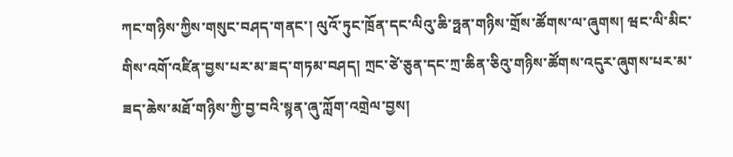ཀང་གཉིས་ཀྱིས་གསུང་བཤད་གནང་། ལུའོ་ཏུང་ཁྲོན་དང་ལིའུ་ཆི་ཧྥན་གཉིས་གྲོས་ཚོགས་ལ་ཞུགས། ཝང་ལི་མིང་གིས་འགོ་འཛིན་བྱས་པར་མ་ཟད་གཏམ་བཤད། ཀྲང་ཙེ་ཅུན་དང་ཀྲ་ཆིན་ཅིའུ་གཉིས་ཚོགས་འདུར་ཞུགས་པར་མ་ཟད་ཆེས་མཐོ་གཉིས་ཀྱི་བྱ་བའི་སྙན་ཞུ་ཀློག་འགྲེལ་བྱས།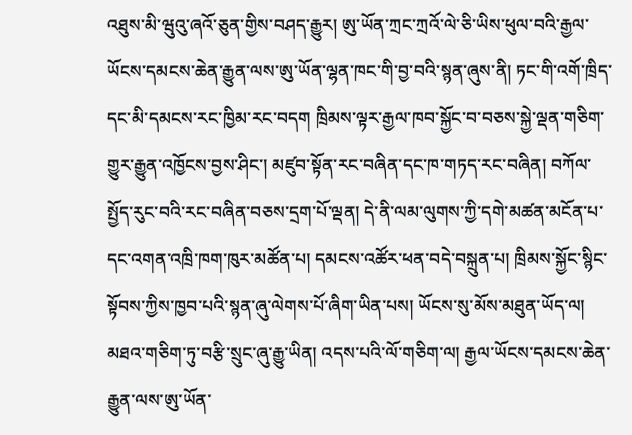འཐུས་མི་ཝུའུ་ཞའོ་ཅུན་གྱིས་བཤད་རྒྱུར། ཨུ་ཡོན་ཀྲང་ཀྲའོ་ལེ་ཅི་ཡིས་ཕུལ་བའི་རྒྱལ་ཡོངས་དམངས་ཆེན་རྒྱུན་ལས་ཨུ་ཡོན་ལྷན་ཁང་གི་བྱ་བའི་སྙན་ཞུས་ནི། ཏང་གི་འགོ་ཁྲིད་དང་མི་དམངས་རང་ཁྱིམ་རང་བདག ཁྲིམས་ལྟར་རྒྱལ་ཁབ་སྐྱོང་བ་བཅས་སྐྱེ་ལྡན་གཅིག་གྱུར་རྒྱུན་འཁྱོངས་བྱས་ཤིང་། མཛུབ་སྟོན་རང་བཞིན་དང་ཁ་གཏད་རང་བཞིན། བཀོལ་སྤྱོད་རུང་བའི་རང་བཞིན་བཅས་དྲག་པོ་ལྡན། དེ་ནི་ལམ་ལུགས་ཀྱི་དགེ་མཚན་མངོན་པ་དང་འགན་འཁྲི་ཁག་ཁུར་མཚོན་པ། དམངས་འཚོར་ཕན་བདེ་བསྐྲུན་པ། ཁྲིམས་སྐྱོང་སྙིང་སྟོབས་ཀྱིས་ཁྱབ་པའི་སྙན་ཞུ་ལེགས་པོ་ཞིག་ཡིན་པས། ཡོངས་སུ་མོས་མཐུན་ཡོད་ལ། མཐའ་གཅིག་ཏུ་བརྩི་སྲུང་ཞུ་རྒྱུ་ཡིན། འདས་པའི་ལོ་གཅིག་ལ། རྒྱལ་ཡོངས་དམངས་ཆེན་རྒྱུན་ལས་ཨུ་ཡོན་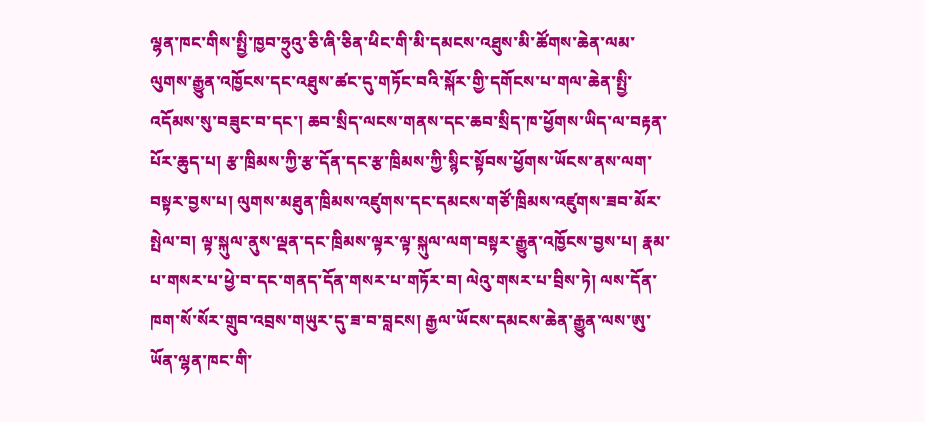ལྷན་ཁང་གིས་སྤྱི་ཁྱབ་ཧྲུའུ་ཅི་ཞི་ཅིན་ཕིང་གི་མི་དམངས་འཐུས་མི་ཚོགས་ཆེན་ལམ་ལུགས་རྒྱུན་འཁྱོངས་དང་འཐུས་ཚང་དུ་གཏོང་བའི་སྐོར་གྱི་དགོངས་པ་གལ་ཆེན་སྤྱི་འདོམས་སུ་བཟུང་བ་དང་། ཆབ་སྲིད་ལངས་གནས་དང་ཆབ་སྲིད་ཁ་ཕྱོགས་ཡིད་ལ་བརྟན་པོར་ཆུད་པ། རྩ་ཁྲིམས་ཀྱི་རྩ་དོན་དང་རྩ་ཁྲིམས་ཀྱི་སྙིང་སྟོབས་ཕྱོགས་ཡོངས་ནས་ལག་བསྟར་བྱས་པ། ལུགས་མཐུན་ཁྲིམས་འཛུགས་དང་དམངས་གཙོ་ཁྲིམས་འཛུགས་ཟབ་མོར་སྤེལ་བ། ལྟ་སྐུལ་ནུས་ལྡན་དང་ཁྲིམས་ལྟར་ལྟ་སྐུལ་ལག་བསྟར་རྒྱུན་འཁྱོངས་བྱས་པ། རྣམ་པ་གསར་པ་ཕྱེ་བ་དང་གནད་དོན་གསར་པ་གཏོར་བ། ལེའུ་གསར་པ་བྲིས་ཏེ། ལས་དོན་ཁག་སོ་སོར་གྲུབ་འབྲས་གཡུར་དུ་ཟ་བ་བླངས། རྒྱལ་ཡོངས་དམངས་ཆེན་རྒྱུན་ལས་ཨུ་ཡོན་ལྷན་ཁང་གི་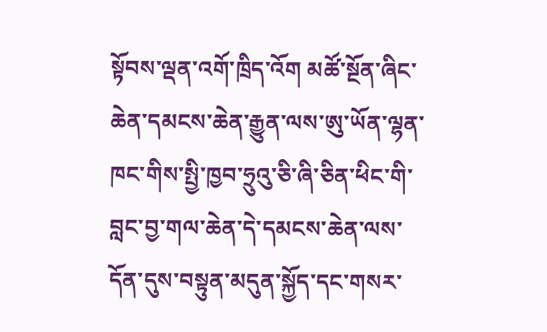སྟོབས་ལྡན་འགོ་ཁྲིད་འོག མཚོ་སྔོན་ཞིང་ཆེན་དམངས་ཆེན་རྒྱུན་ལས་ཨུ་ཡོན་ལྷན་ཁང་གིས་སྤྱི་ཁྱབ་ཧྲུའུ་ཅི་ཞི་ཅིན་ཕིང་གི་བླང་བྱ་གལ་ཆེན་དེ་དམངས་ཆེན་ལས་དོན་དུས་བསྟུན་མདུན་སྐྱོད་དང་གསར་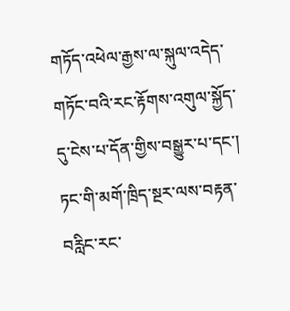གཏོད་འཕེལ་རྒྱས་ལ་སྐུལ་འདེད་གཏོང་བའི་རང་རྟོགས་འགུལ་སྐྱོད་དུ་ངེས་པ་དོན་གྱིས་བསྒྱུར་པ་དང་། ཏང་གི་མགོ་ཁྲིད་སྔར་ལས་བརྟན་བརླིང་རང་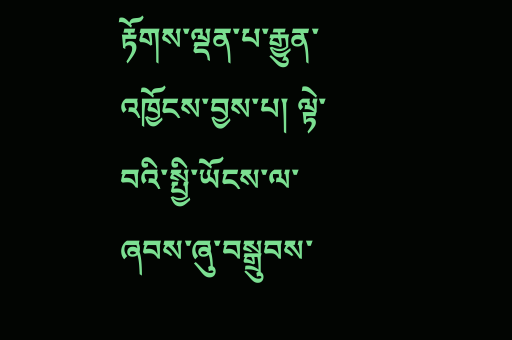རྟོགས་ལྡན་པ་རྒྱུན་འཁྱོངས་བྱས་པ། ལྟེ་བའི་སྤྱི་ཡོངས་ལ་ཞབས་ཞུ་བསྒྲུབས་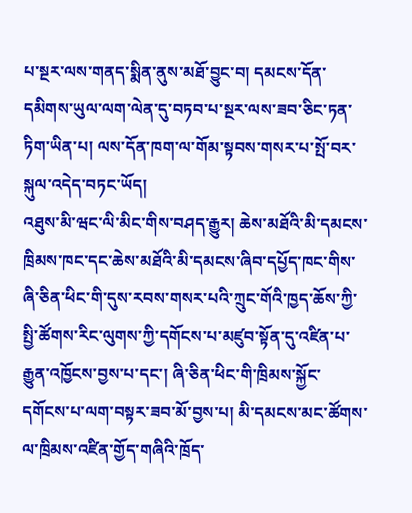པ་སྔར་ལས་གནད་སྨིན་ནུས་མཐོ་བྱུང་བ། དམངས་དོན་དམིགས་ཡུལ་ལག་ལེན་དུ་བཏབ་པ་སྔར་ལས་ཟབ་ཅིང་ཏན་ཏིག་ཡིན་པ། ལས་དོན་ཁག་ལ་གོམ་སྟབས་གསར་པ་སྤོ་བར་སྐུལ་འདེད་བཏང་ཡོད།
འཐུས་མི་ཝང་ལི་མིང་གིས་བཤད་རྒྱུར། ཆེས་མཐོའི་མི་དམངས་ཁྲིམས་ཁང་དང་ཆེས་མཐོའི་མི་དམངས་ཞིབ་དཔྱོད་ཁང་གིས་ཞི་ཅིན་ཕིང་གི་དུས་རབས་གསར་པའི་ཀྲུང་གོའི་ཁྱད་ཆོས་ཀྱི་སྤྱི་ཚོགས་རིང་ལུགས་ཀྱི་དགོངས་པ་མཛུབ་སྟོན་དུ་འཛིན་པ་རྒྱུན་འཁྱོངས་བྱས་པ་དང་། ཞི་ཅིན་ཕིང་གི་ཁྲིམས་སྐྱོང་དགོངས་པ་ལག་བསྟར་ཟབ་མོ་བྱས་པ། མི་དམངས་མང་ཚོགས་ལ་ཁྲིམས་འཛིན་གྱོད་གཞིའི་ཁྲོད་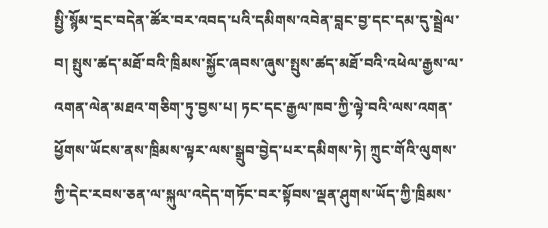སྤྱི་སྙོམ་དྲང་བདེན་ཚོར་བར་འབད་པའི་དམིགས་འབེན་བླང་བྱ་དང་དམ་དུ་སྦྲེལ་བ། སྤུས་ཚད་མཐོ་བའི་ཁྲིམས་སྐྱོང་ཞབས་ཞུས་སྤུས་ཚད་མཐོ་བའི་འཕེལ་རྒྱས་ལ་འགན་ལེན་མཐའ་གཅིག་ཏུ་བྱས་པ། ཏང་དང་རྒྱལ་ཁབ་ཀྱི་ལྟེ་བའི་ལས་འགན་ཕྱོགས་ཡོངས་ནས་ཁྲིམས་ལྟར་ལས་སྒྲུབ་བྱེད་པར་དམིགས་ཏེ། ཀྲུང་གོའི་ལུགས་ཀྱི་དེང་རབས་ཅན་ལ་སྐུལ་འདེད་གཏོང་བར་སྟོབས་ལྡན་ཤུགས་ཡོད་ཀྱི་ཁྲིམས་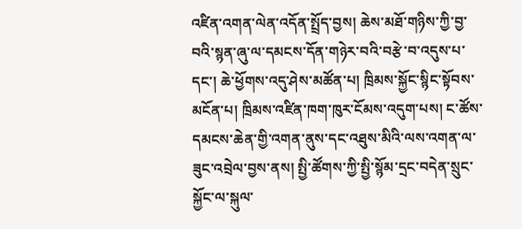འཛིན་འགན་ལེན་འདོན་སྤྲོད་བྱས། ཆེས་མཐོ་གཉིས་ཀྱི་བྱ་བའི་སྙན་ཞུ་ལ་དམངས་དོན་གཉེར་བའི་བརྩེ་བ་འདུས་པ་དང་། ཆེ་ཕྱོགས་འདུ་ཤེས་མཚོན་པ། ཁྲིམས་སྐྱོང་སྙིང་སྟོབས་མངོན་པ། ཁྲིམས་འཛིན་ཁག་ཁུར་ངོམས་འདུག་པས། ང་ཚོས་དམངས་ཆེན་གྱི་འགན་ནུས་དང་འཐུས་མིའི་ལས་འགན་ལ་ཟུང་འབྲེལ་བྱས་ནས། སྤྱི་ཚོགས་ཀྱི་སྤྱི་སྙོམ་དྲང་བདེན་སྲུང་སྐྱོང་ལ་སྐུལ་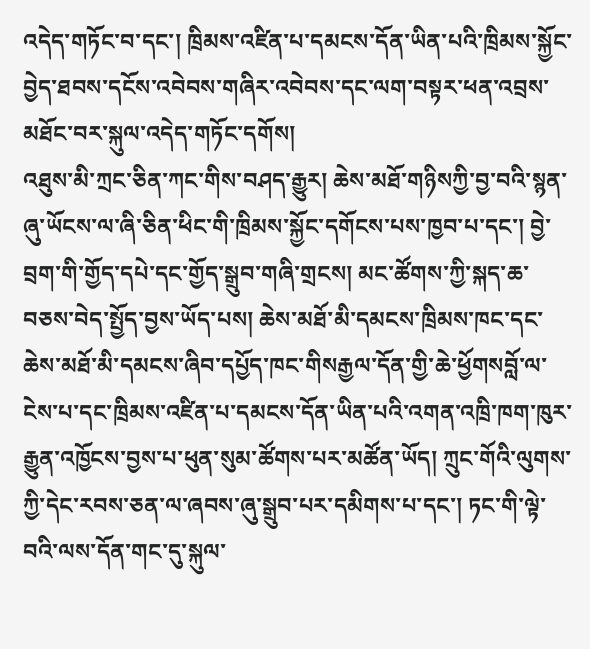འདེད་གཏོང་བ་དང་། ཁྲིམས་འཛིན་པ་དམངས་དོན་ཡིན་པའི་ཁྲིམས་སྐྱོང་བྱེད་ཐབས་དངོས་འབེབས་གཞིར་འབེབས་དང་ལག་བསྟར་ཕན་འབྲས་མཐོང་བར་སྐུལ་འདེད་གཏོང་དགོས།
འཐུས་མི་ཀྲང་ཅིན་ཀང་གིས་བཤད་རྒྱུར། ཆེས་མཐོ་གཉིསཀྱི་བྱ་བའི་སྙན་ཞུ་ཡོངས་ལ་ཞི་ཅིན་ཕིང་གི་ཁྲིམས་སྐྱོང་དགོངས་པས་ཁྱབ་པ་དང་། བྱེ་བྲག་གི་གྱོད་དཔེ་དང་གྱོད་སྒྲུབ་གཞི་གྲངས། མང་ཚོགས་ཀྱི་སྐད་ཆ་བཅས་བེད་སྤྱོད་བྱས་ཡོད་པས། ཆེས་མཐོ་མི་དམངས་ཁྲིམས་ཁང་དང་ཆེས་མཐོ་མི་དམངས་ཞིབ་དཔྱོད་ཁང་གིསརྒྱལ་དོན་གྱི་ཆེ་ཕྱོགསབློ་ལ་ངེས་པ་དང་ཁྲིམས་འཛིན་པ་དམངས་དོན་ཡིན་པའི་འགན་འཁྲི་ཁག་ཁུར་རྒྱུན་འཁྱོངས་བྱས་པ་ཕུན་སུམ་ཚོགས་པར་མཚོན་ཡོད། ཀྲུང་གོའི་ལུགས་ཀྱི་དེང་རབས་ཅན་ལ་ཞབས་ཞུ་སྒྲུབ་པར་དམིགས་པ་དང་། ཏང་གི་ལྟེ་བའི་ལས་དོན་གང་དུ་སྐུལ་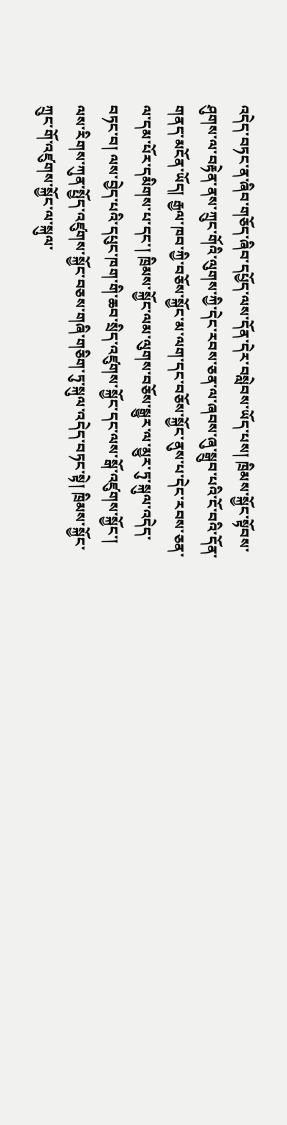འདེད་བཏང་ན་ཞིབ་གཅོད་ཞིབ་དཔྱོད་ལས་དོན་དེར་བསླེབས་ཡོད་པས། ཁྲིམས་སྐྱོང་སྟོབས་ཤུགས་ལ་བརྟེན་ནས་ཀྲུང་གོའི་ལུགས་ཀྱི་དེང་རབས་ཅན་ལ་ཞབས་ཞུ་སྒྲུབ་པའི་ངོ་བའི་དོན་གནད་མངོན་ཡོད། རྒྱལ་ཁབ་ཀྱི་བཅོས་སྐྱོང་མ་ལག་དང་བཅོས་སྐྱོང་ནུས་པ་དེང་རབས་ཅན་ལ་དམ་པོར་དམིགས་པ་དང་། ཁྲིམས་སྐྱོང་ལམ་ལུགས་བཅོས་སྒྱུར་ལ་མྱུར་ཏུ་སྐུལ་འདེད་བཏང་བ། ལས་བྱེད་པའི་དཔུང་ཁག་གི་ཆབ་སྲིད་འཛུགས་སྐྱོང་དང་ལས་སྒོ་འཛུགས་སྐྱོང་། ལས་རིགས་ཀུན་སྤྱོད་འཛུགས་སྐྱོང་བཅས་གཞི་གཅིག་ཏུ་སྐུལ་འདེད་བཏང་སྟེ། ཁྲིམས་སྐྱོང་ཀྲུང་གོ་འཛུགས་སྐྱོང་ལ་སྐུལ་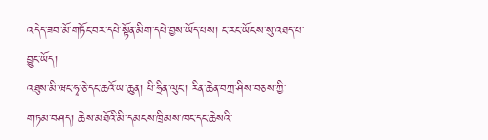འདེད་ཟབ་མོ་གཏོང་བར་དཔེ་སྟོན་མིག་དཔེ་བྱས་ཡོད་པས། ང་རང་ཡོངས་སུ་འཐད་པ་བྱུང་ཡོད།
འཐུས་མི་ཝང་ཧྭ་ཅེ་དང་ཆའོ་ཡ་ཆུན། པི་ཧྲིན་ལུང་། རིན་ཆེན་བཀྲ་ཤིས་བཅས་ཀྱི་གཏམ་བཤད། ཆེས་མཐོའི་མི་དམངས་ཁྲིམས་ཁང་དང་ཆེསའི་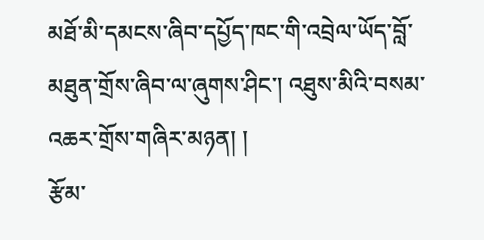མཐོ་མི་དམངས་ཞིབ་དཔྱོད་ཁང་གི་འབྲེལ་ཡོད་བློ་མཐུན་གྲོས་ཞིབ་ལ་ཞུགས་ཤིང་། འཐུས་མིའི་བསམ་འཆར་གྲོས་གཞིར་མཉན། །
རྩོམ་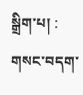སྒྲིག་པ། : གསང་བདག་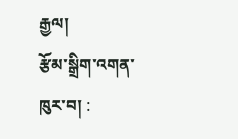རྒྱལ།
རྩོམ་སྒྲིག་འགན་ཁུར་བ། :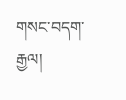གསང་བདག་རྒྱལ།